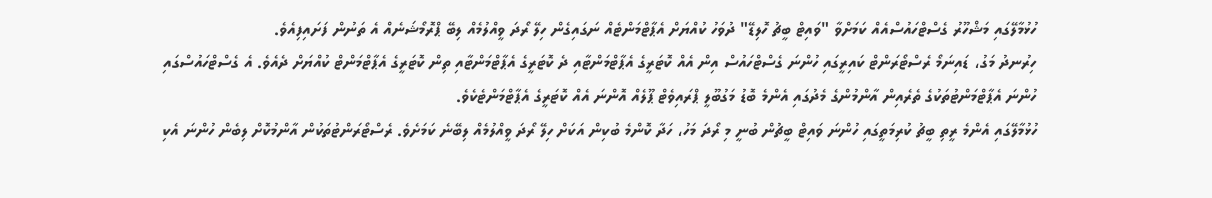ހުޅުމާލޭގައި މަޝްހޫރު ގެސްޓްހައުސްއެއް ކަމަށްވާ "ވައިޓް ބީޗު ހޮލިޑޭ" ދުވަހު ކުއްޔަށް އެޕާޓްމަންޓެއް ނަގައިގެން ހިލޭ ރޯދަ ވީއްލުމެއް ލިބޭ ޕްރޮމޯޝަނެއް އެ ތަނުން ފަށައިފިއެވެ.
ހިރުނދު މަގު، ޑައިނަމޯ ރެސްޓޯރަންޓް ކައިރީގައި ހުންނަ ގެސްޓްހައުސް އިން އެއް ކޮޓަރީގެ އެޕާޓްމަންޓާއި ދެ ކޮޓަރީގެ އެޕާޓްމަންޓާއި ތިން ކޮޓަރީގެ އެޕާޓްމަންޓް ކުއްޔަށް ދެއެވެ. އެ ގެސްޓްހައުސްގައި ހުންނަ އެޕާޓްމަންޓުތަކުގެ ތެރެއިން އާންމުންގެ މެދުގައި އެންމެ ބޮޑު މަގުބޫލީ ޕްރައިވެޓް ޕޫލެއް އޮންނަ އެއް ކޮޓަރީގެ އެޕާޓްމަންޓެކެވެ.
ހުޅުމާލޭގައި އެންމެ ރީތި ބީޗު ކުރިމަތީގައި ހުންނަ ވައިޓް ބީޗުން ބުނީ މި ރޯދަ މަހު، ހަދާ ކޮންމެ ބުކިން އަކަށް ހިލޭ ރޯދަ ވީއްލުމެއް ލިބޭނެ ކަމަށެވެ. ރެސްޓޯރަންޓުތަކުން އާންމުކޮށް ލިބެން ހުންނަ އެކި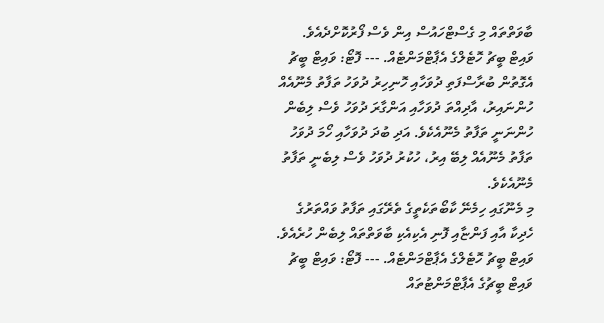ބާވަތްތައް މި ގެސްޓްހައުސް އިން ވެސް ފޯރުކޮށްދެއެވެ.
ވައިޓް ބީޗު ހޮޓެލްގެ އެޕާޓްމަންޓެއް. --- ފޮޓޯ: ވައިޓް ބީޗު
އެގޮތުން ބުރާސްފަތި ދުވަހާއި ހޮނިހިރު ދުވަހު ތަފާތު މެނޫއެއް ހުންނައިރު، އާދިއްތަ ދުވަހާއި އަންގާރަ ދުވަހު ވެސް ލިބެން ހުންނަނީ ތަފާތު މެނޫއެކެވެ. އަދި ބުދަ ދުވަހާއި ހޯމަ ދުވަހު ތަފާތު މެނޫއެއް ލިބޭ އިރު، ހުކުރު ދުވަހު ވެސް ލިބެނީ ތަފާތު މެނޫއެކެވެ.
މި މެނޫގައި ހިމެނޭ ކާބޯތަކެތީގެ ތެރޭގައި ތަފާތު ވައްތަރުގެ ހެދިކާ އާއި ފަންޏާއި ފޮނި އެކިއެކި ބާވަތްތައް ލިބެން ހުރެއެވެ.
ވައިޓް ބީޗު ހޮޓެލްގެ އެޕާޓްމަންޓެއް. --- ފޮޓޯ: ވައިޓް ބީޗު
ވައިޓް ބީޗުގެ އެޕާޓްމަންޓުތައް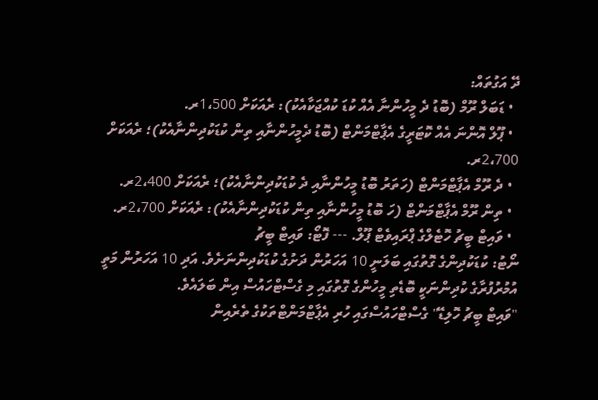ދޭ އަގުތައް:
  • ޑަބަލް ރޫމް (ބޮޑު ދެ މީހުންނާ އެއް ކުޑަ ކުއްޖަކާއެކު): ރެއަކަށް 1،500ރ.
  • ޕޫލް އޮންނަ އެއް ކޮޓަރީގެ އެޕާޓްމަންޓް (ބޮޑު ދެމީހުންނާއި ތިން ކުޑަކުދިންނާއެކު)؛ ރެއަކަށް 2،700ރ.
  • ދެ ރޫމް އެޕާޓްމަންޓް (ހަތަރު ބޮޑު މީހުންނާއި ދެ ކުޑަކުދިންނާއެކު)؛ ރެއަކަށް 2،400ރ.
  • ތިން ރޫމް އެޕާޓްމަންޓް (ހަ ބޮޑު މީހުންނާއި ތިން ކުޑަކުދިންނާއެކު): ރެއަކަށް 2،700ރ.
  • ވައިޓް ބީޗު ހޮޓެލްގެ ޕްރައިވެޓް ޕޫލް. --- ފޮޓޯ: ވައިޓް ބީޗު
ނޯޓު: ކުޑަކުދިންގެ ގޮތުގައި ބަލަނީ 10 އަހަރުން ދަށުގެ ކުޑަކުދިންނަށެވެ. އަދި 10 އަހަރުން މަތީ އުމުރުފުރާގެ ކުދިންނަކީ ބޮޑެތި މީހުންގެ ގޮތުގައި މި ގެސްޓްހައުސް އިން ބަލައެވެ.
"ވައިޓް ބީޗު ހޮލިޑޭ" ގެސްޓްހައުސްގައި ހުރި އެޕާޓްމަންޓްތަކުގެ ތެރެއިން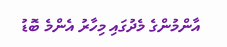އާންމުންގެ މެދުގައި މިހާރު އެންމެ ބޮޑު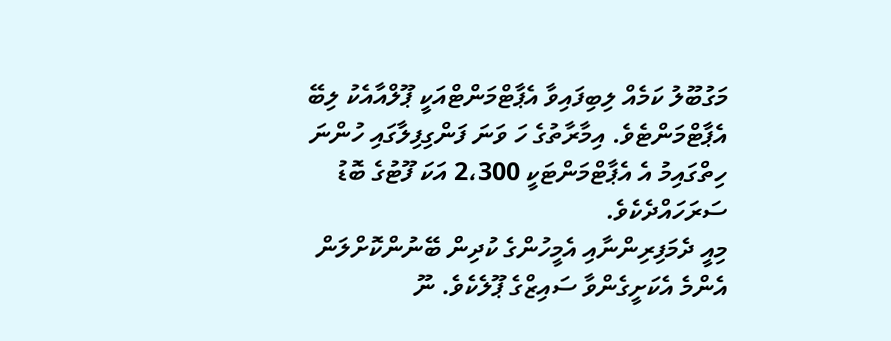މަގުބޫލު ކަމެއް ލިބިފައިވާ އެޕާޓްމަންޓްއަކީ ޕޫލްއާއެކު ލިބޭ އެޕާޓްމަންޓެވެ. އިމާރާތުގެ ހަ ވަނަ ފަންގިފިލާގައި ހުންނަ ހިތްގައިމު އެ އެޕާޓްމަންޓަކީ 2،300 އަކަ ފޫޓުގެ ބޮޑު ސަރަހައްދެކެވެ.
މިއީ ދެމަފިރިންނާއި އެމީހުންގެ ކުދިން ބޭނުންކޮށްލަން އެންމެ އެކަށީގެންވާ ސައިޒްގެ ޕޫލެކެވެ. ނޫ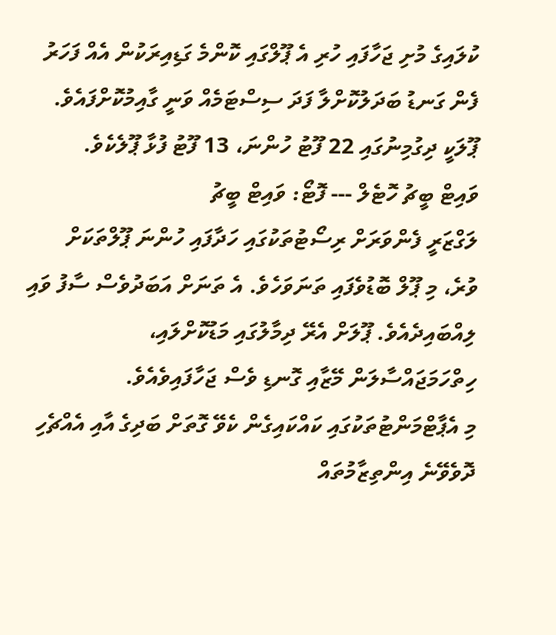ކުލައިގެ މުށި ޖަހާފައި ހުރި އެ ޕޫލްގައި ކޮންމެ ގަޑިއިރަކުން އެއް ފަހަރު ފެން ގަނޑު ބަދަލުކޮށްލާ ފަދަ ސިސްޓަމެއް ވަނީ ގާއިމުކޮށްފައެވެ. ޕޫލަކީ ދިގުމިނުގައި 22 ފޫޓު ހުންނަ، 13 ފޫޓު ފުޅާ ޕޫލެކެވެ.
ވައިޓް ބީޗު ހޮޓެލް --- ފޮޓޯ: ވައިޓް ބީޗު
ލަގްޒަރީ ފެންވަރަށް ރިސޯޓުތަކުގައި ހަދާފައި ހުންނަ ޕޫލްތަކަށް ވުރެ، މި ޕޫލް ބޮޑުވެފައި ތަނަވަހެވެ. އެ ތަނަށް އަބަދުވެސް ސާފު ވައި ލިއްބައިދެއެވެ. ޕޫލަށް އެރޭ ދިމާލުގައި މަޑުކޮށްލައި، ހިތްހަމަޖައްސާލަން މޭޒާއި ގޮނޑި ވެސް ޖަހާފައިވެއެވެ.
މި އެޕާޓްމަންޓުތަކުގައި ކައްކައިގެން ކެވޭ ގޮތަށް ބަދިގެ އާއި އެއްޗެހި ދޮވެވޭނެ އިންތިޒާމުތައް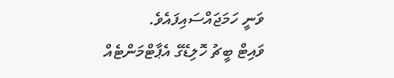ވަނީ ހަމަޖައްސައިފައެވެ.
ވައިޓް ބީޗު ހޮލިޑޭގެ އެޕާޓްމަންޓެއް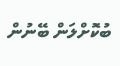ބުކޮށްލަން ބޭނުން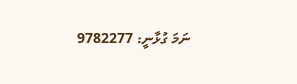ނަމަ ގުޅާނީ: 9782277